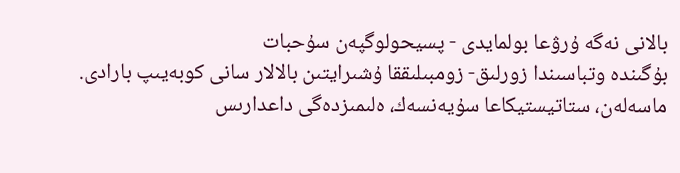بالانى نەگە ۇرۋعا بولمايدى - پسيحولوگپەن سۇحبات
بۇگىندە وتباسىندا زورلىق- زومبىلىققا ۇشىرايتىن بالالار سانى كوبەيىپ بارادى.
ماسەلەن، ستاتيستيكاعا سۇيەنسەك، ەلىمىزدەگى داعدارىس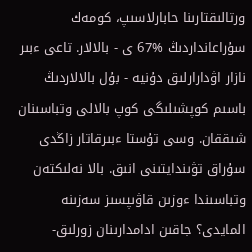ورتالىقتارىنا حابارلاسىپ، كومەك سۇراعانداردىڭ %67 ى - بالالار. تاعى ءبىر نازار اۋدارارلىق دۇنيە - بۇل بالالاردىڭ باسىم كوپشىلىگى كوپ بالالى وتباسىنان شىققان. وسى تۇستا ءبىرقاتار زاڭدى سۇراق تۋىندايتىنى انىق. بالا نەلىكتەن وتباسىندا ءوزىن قاۋىپسىز سەزىنە المايدى؟ جاقىن ادامدارىنان زورلىق-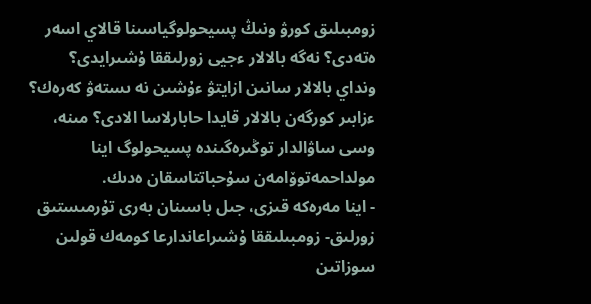زومبىلىق كورۋ ونىڭ پسيحولوگياسىنا قالاي اسەر ەتەدى؟ نەگە بالالار ءجيى زورلىققا ۇشىرايدى؟ ونداي بالالار سانىن ازايتۋ ءۇشىن نە ىستەۋ كەرەك؟ ءزابىر كورگەن بالالار قايدا حابارلاسا الادى؟ مىنە، وسى ساۋالدار توڭىرەگىندە پسيحولوگ اينا مولداحمەتوۆامەن سۇحباتتاسقان ەدىك.
- اينا مەرەكە قىزى، جىل باسىنان بەرى تۇرمىستىق زورلىق- زومبىلىققا ۇشىراعاندارعا كومەك قولىن سوزاتىن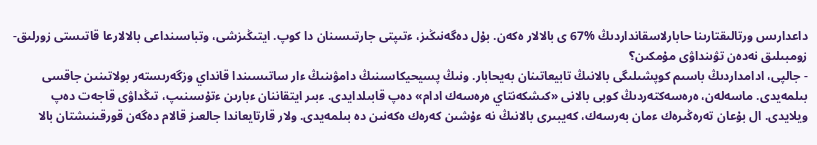داعدارىس ورتالىقتارىنا حابارلاسقانداردىڭ %67 ى بالالار ەكەن. بۇل دەگەنىڭىز، ءتىپتى جارتىسىنان دا كوپ. ايتىڭىزشى، وتباسىنداعى بالالارعا قاتىستى زورلىق- زومبىلىق نەدەن تۋىنداۋى مۇمكىن؟
- جالپى، ادامداردىڭ باسىم كوپشىلىگى بالانىڭ تابيعاتىنان بەيحابار. ونىڭ پسيحيكاسىنىڭ دامۋىنىڭ ءار ساتىسىندا قانداي وزگەرىستەر بولاتىنىن جاقسى بىلمەيدى. ماسەلەن، ەرەسەكتەردىڭ كوبى بالانى «كىشكەنتاي ەرەسەك ادام» دەپ قابىلدايدى. ءبىر ايتقاننان ءبارىن ءتۇسىنىپ، تىڭداۋى قاجەت دەپ ويلايدى. ال بۇعان تەرەڭىرەك ءمان بەرسەك، كەيبىرى بالانىڭ نە ءۇشىن كەرەك ەكەنىن دە بىلمەيدى. ولار قارتايعاندا جالعىز قالام دەگەن قورقىنىشتان بالا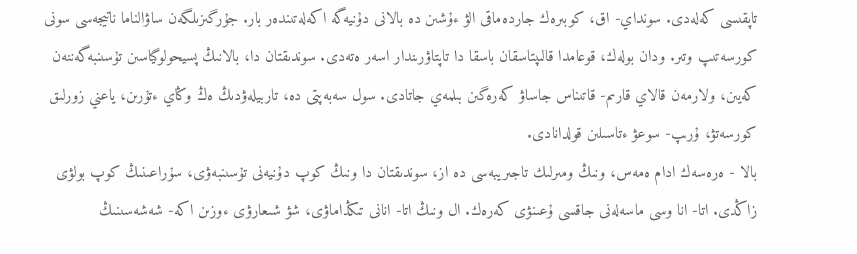تاپقىسى كەلەدى. سونداي- اق، كوبىرەك جاردەماقى الۋ ءۇشىن دە بالانى دۇنيەگە اكەلەتىندەر بار. جۇرگىزىلگەن ساۋالناما ناتيجەسى سونى كورسەتىپ وتىر. ودان بولەك، قوعامدا قالىپتاسقان باسقا دا تاپتاۋرىندار اسەر ەتەدى. سوندىقتان دا، بالانىڭ پسيحولوگياسىن تۇسىنبەگەننەن كەيىن، ولارمەن قالاي قارىم- قاتىناس جاساۋ كەرەگىن بىلمەي جاتادى. سول سەبەپتى دە، تاربيلەۋدىڭ ەڭ وڭاي ءتۇرىن، ياعني زورلىق كورسەتۋ، ۇرىپ- سوعۋ ءتاسىلىن قولدانادى.
بالا - ەرەسەك ادام ەمەس، ونىڭ ومىرلىك تاجىريبەسى دە از، سوندىقتان دا ونىڭ كوپ دۇنيەنى تۇسىنبەۋى، سۇراعىنىڭ كوپ بولۋى زاڭدى. اتا- انا وسى ماسەلەنى جاقسى ۇعىنۋى كەرەك. ال ونىڭ اتا- انانى تىڭداماۋى، شۋ شىعارۋى ءوزىن اكە- شەشەسىنىڭ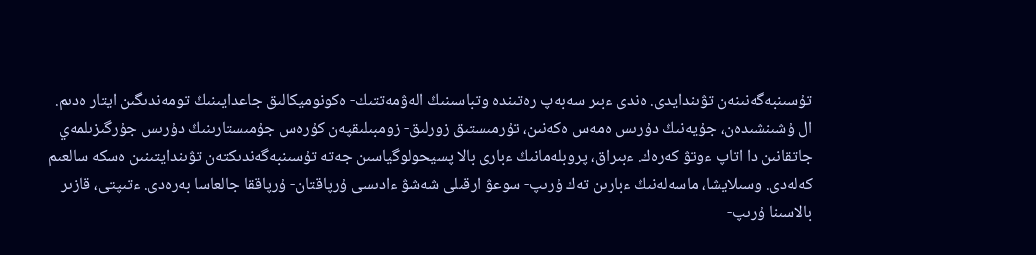تۇسىنبەگەنىنەن تۋىندايدى. ەندى ءبىر سەبەپ رەتىندە وتباسىنىڭ الەۋمەتتىك- ەكونوميكالىق جاعدايىنىڭ تومەندىگىن ايتار ەدىم. ال ۇشىنشىدەن، جۇيەنىڭ دۇرىس ەمەس ەكەنىن، تۇرمىستىق زورلىق- زومبىلىقپەن كۇرەس جۇمىستارىنىڭ دۇرىس جۇرگىزىلمەي جاتقانىن دا اتاپ ءوتۋ كەرەك. ءبىراق، پروبلەمانىڭ ءبارى بالا پسيحولوگياسىن جەتە تۇسىنبەگەندىكتەن تۋىندايتىنىن ەسكە سالعىم كەلەدى. وسىلايشا، ماسەلەنىڭ ءبارىن تەك ۇرىپ- سوعۋ ارقىلى شەشۋ ءادىسى ۇرپاقتان- ۇرپاققا جالعاسا بەرەدى. ءتىپتى، قازىر بالاسىنا ۇرىپ-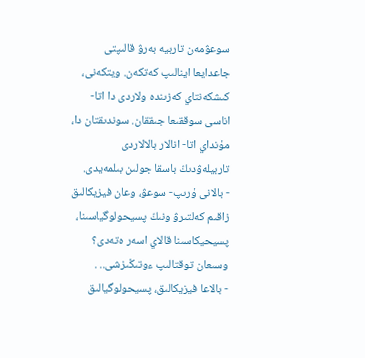سوعۋمەن تاربيە بەرۋ قالىپتى جاعدايعا اينالىپ كەتكەن. ويتكەنى، كىشكەنتاي كەزىندە ولاردى دا اتا- اناسى سوققىعا جىققان. سوندىقتان دا، مۇنداي اتا- انالار بالالاردى تاربيلەۋدىڭ باسقا جولىن بىلمەيدى.
- بالانى ۇرىپ- سوعۋ، وعان فيزيكالىق زاقىم كەلتىرۋ ونىڭ پسيحولوگياسىنا، پسيحيكاسىنا قالاي اسەر ەتەدى؟ وسىعان توقتالىپ ءوتىڭىزشى.. .
- بالاعا فيزيكالىق، پسيحولوگيالىق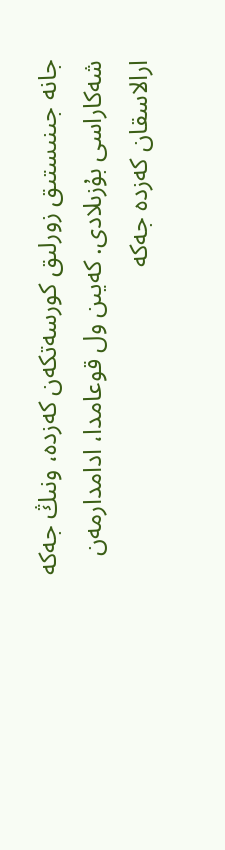جانە جىنىستىق زورلىق كورسەتكەن كەزدە، ونىڭ جەكە شەكاراسى بۇزىلادى. كەيىن ول قوعامدا، ادامدارمەن ارالاسقان كەزدە جەكە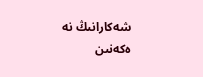شەكارانىڭ نە ەكەنىن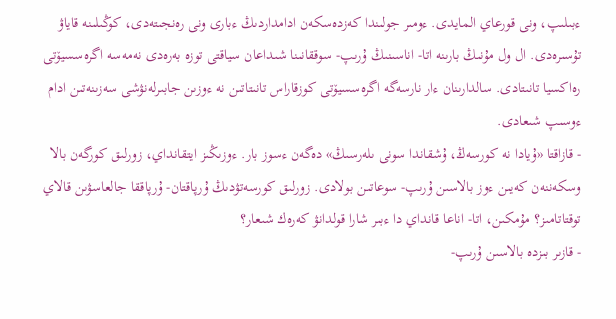ءبىلىپ، ونى قورعاي المايدى. ءومىر جولىندا كەزدەسكەن ادامداردىڭ ءبارى ونى رەنجىتەدى، كوڭىلىنە قاياۋ تۇسىرەدى. ال ول مۇنىڭ بارىنە اتا- اناسىنىڭ ۇرىپ- سوققانىنا شىداعان سياقتى توزە بەرەدى نەمەسە اگرەسسيۆتى رەاكسيا تانىتادى. سالدارىنان ءار نارسەگە اگرەسسيۆتى كوزقاراس تانىتاتىن نە ءوزىن جابىرلەنۋشى سەزىنەتىن ادام ءوسىپ شىعادى.
- قازاقتا «ۇيادا نە كورسەڭ، ۇشقاندا سونى ىلەرسىڭ» دەگەن ءسوز بار. ءوزىڭىز ايتقانداي، زورلىق كورگەن بالا وسكەننەن كەيىن ءوز بالاسىن ۇرىپ- سوعاتىن بولادى. زورلىق كورسەتۋدىڭ ۇرپاقتان- ۇرپاققا جالعاسۋىن قالاي توقتاتامىز؟ مۇمكىن، اتا- اناعا قانداي دا ءبىر شارا قولدانۋ كەرەك شىعار؟
- قازىر بىزدە بالاسىن ۇرىپ-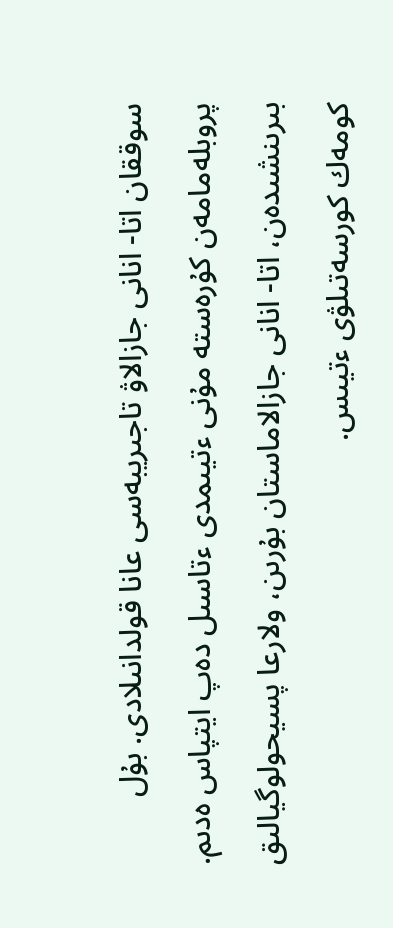سوققان اتا- انانى جازالاۋ تاجىريبەسى عانا قولدانىلادى. بۇل پروبلەمامەن كۇرەستە مۇنى ءتيىمدى ءتاسىل دەپ ايتپاس ەدىم. بىرىنشىدەن، اتا- انانى جازالاماستان بۇرىن، ولارعا پسيحولوگيالىق كومەك كورسەتىلۋى ءتيىس.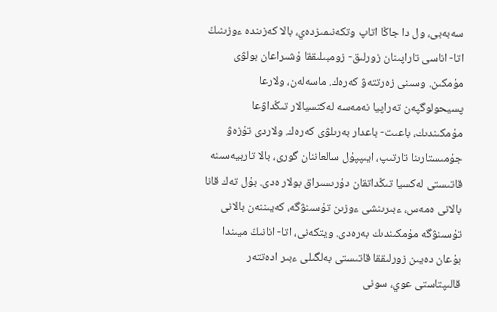سەبەبى، ول دا جاڭا اتاپ وتكەنىمىزدەي، بالا كەزىندە ءوزىنىڭ اتا- اناسى تاراپىنان زورلىق- زومبىلىققا ۇشىراعان بولۋى مۇمكىن. وسىنى زەرتتەۋ كەرەك. ماسەلەن، ولارعا پسيحولوگپەن تەراپيا نەمەسە لەكتسيالار تىڭداۋعا مۇمكىندىك، باعىت- باعدار بەرىلۋى كەرەك. ولاردى تۇزەۋ جۇمىستارىنا تارتىپ، ايىپپۇل سالعاننان گورى، بالا تاربيەسىنە قاتىستى لەكسيا تىڭداتقان دۇرىسىراق بولار ەدى. بۇل تەك قانا بالانى ەمەس، ءبىرىنشى ءوزىن تۇسىنۋگە، كەيىننەن بالانى تۇسىنۋگە مۇمكىندىك بەرەدى. ويتكەنى، اتا- انانىڭ ميىندا بۇعان دەيىن زورلىققا قاتىستى بەلگىلى ءبىر ادەتتەر قالىپتاستى عوي، سونى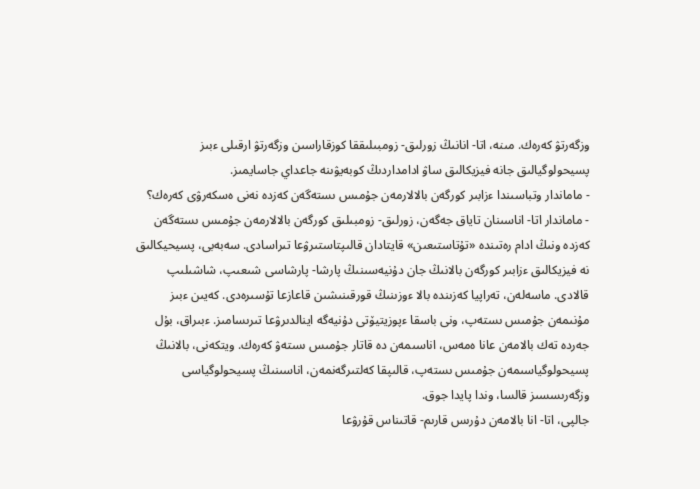وزگەرتۋ كەرەك. مىنە، اتا- انانىڭ زورلىق- زومبىلىققا كوزقاراسىن وزگەرتۋ ارقىلى ءبىز پسيحولوگيالىق جانە فيزيكالىق ساۋ ادامداردىڭ كوبەيۋىنە جاعداي جاسايمىز.
- ماماندار وتباسىندا ءزابىر كورگەن بالالارمەن جۇمىس ىستەگەن كەزدە نەنى ەسكەرۋى كەرەك؟
- ماماندار اتا- اناسىنان تاياق جەگەن، زورلىق- زومبىلىق كورگەن بالالارمەن جۇمىس ىستەگەن كەزدە ونىڭ ادام رەتىندە «تۇتاستىعىن» قايتادان قالىپتاستىرۋعا تىراسادى. سەبەبى، پسيحيكالىق نە فيزيكالىق ءزابىر كورگەن بالانىڭ جان دۇنيەسىنىڭ پارشا- پارشاسى شىعىپ، شاشىلىپ قالادى. ماسەلەن، تەراپيا كەزىندە بالا ءوزىنىڭ قورقىنىشىن قاعازعا تۇسىرەدى. كەيىن ءبىز مۇنىمەن جۇمىس ىستەپ، ونى باسقا ءپوزيتيۆتى دۇنيەگە اينالدىرۋعا تىرىسامىز. ءبىراق، بۇل جەردە تەك بالامەن عانا ەمەس، اناسىمەن دە قاتار جۇمىس ىستەۋ كەرەك. ويتكەنى، بالانىڭ پسيحولوگياسىمەن جۇمىس ىستەپ، قالىپقا كەلتىرگەنمەن، اناسىنىڭ پسيحولوگياسى وزگەرىسسىز قالسا، وندا پايدا جوق.
جالپى، اتا- انا بالامەن دۇرىس قارىم- قاتىناس قۇرۋعا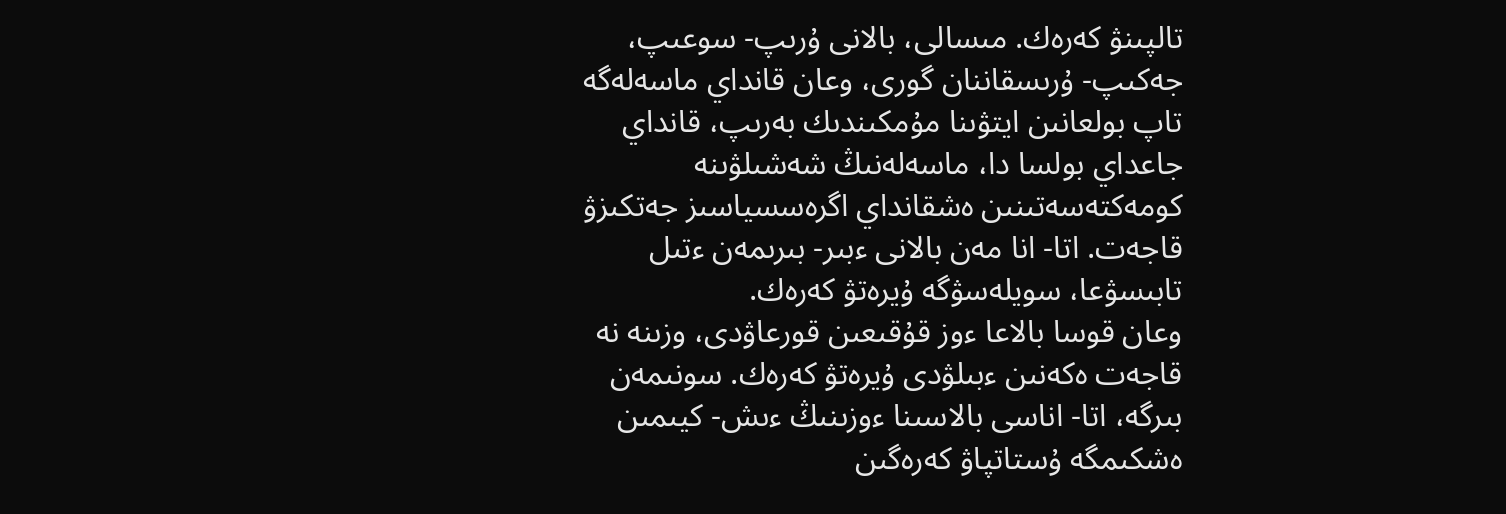تالپىنۋ كەرەك. مىسالى، بالانى ۇرىپ- سوعىپ، جەكىپ- ۇرىسقاننان گورى، وعان قانداي ماسەلەگە تاپ بولعانىن ايتۋىنا مۇمكىندىك بەرىپ، قانداي جاعداي بولسا دا، ماسەلەنىڭ شەشىلۋىنە كومەكتەسەتىنىن ەشقانداي اگرەسسياسىز جەتكىزۋ قاجەت. اتا- انا مەن بالانى ءبىر- بىرىمەن ءتىل تابىسۋعا، سويلەسۋگە ۇيرەتۋ كەرەك.
وعان قوسا بالاعا ءوز قۇقىعىن قورعاۋدى، وزىنە نە قاجەت ەكەنىن ءبىلۋدى ۇيرەتۋ كەرەك. سونىمەن بىرگە، اتا- اناسى بالاسىنا ءوزىنىڭ ءىش- كيىمىن ەشكىمگە ۇستاتپاۋ كەرەگىن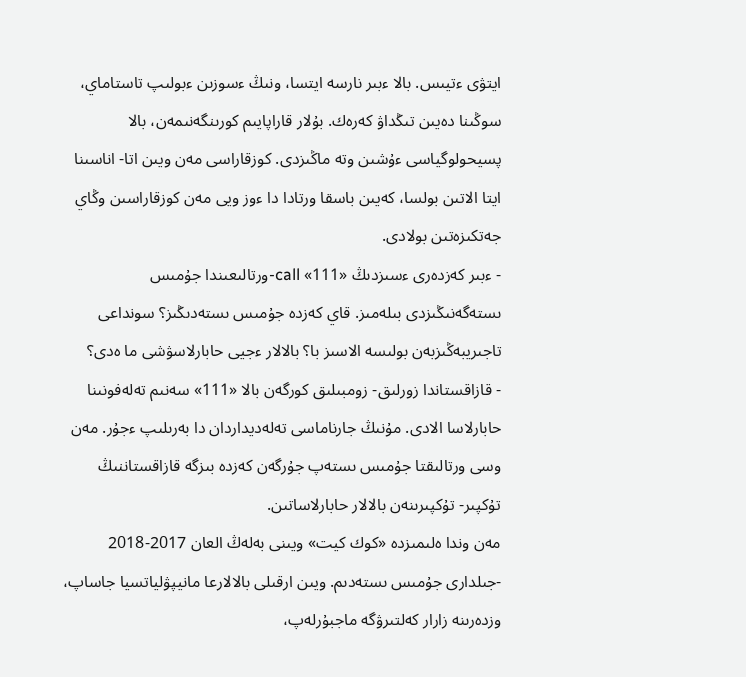ايتۋى ءتيىس. بالا ءبىر نارسە ايتسا، ونىڭ ءسوزىن ءبولىپ تاستاماي، سوڭىنا دەيىن تىڭداۋ كەرەك. بۇلار قاراپايىم كورىنگەنىمەن، بالا پسيحولوگياسى ءۇشىن وتە ماڭىزدى. كوزقاراسى مەن ويىن اتا- اناسىنا ايتا الاتىن بولسا، كەيىن باسقا ورتادا دا ءوز ويى مەن كوزقاراسىن وڭاي جەتكىزەتىن بولادى.
- ءبىر كەزدەرى ءسىزدىڭ «111» call-ورتالىعىندا جۇمىس ىستەگەنىڭىزدى بىلەمىز. قاي كەزدە جۇمىس ىستەدىڭىز؟ سونداعى تاجىريبەڭىزبەن بولىسە الاسىز با؟ بالالار ءجيى حابارلاسۋشى ما ەدى؟
- قازاقستاندا زورلىق- زومبىلىق كورگەن بالا «111» سەنىم تەلەفونىنا حابارلاسا الادى. مۇنىڭ جارناماسى تەلەديداردان دا بەرىلىپ ءجۇر. مەن وسى ورتالىقتا جۇمىس ىستەپ جۇرگەن كەزدە بىزگە قازاقستاننىڭ تۇكپىر- تۇكپىرىنەن بالالار حابارلاساتىن.
مەن وندا ەلىمىزدە «كوك كيت» ويىنى بەلەڭ العان 2017-2018 -جىلدارى جۇمىس ىستەدىم. ويىن ارقىلى بالالارعا مانيپۋلياتسيا جاساپ، وزدەرىنە زارار كەلتىرۋگە ماجبۇرلەپ،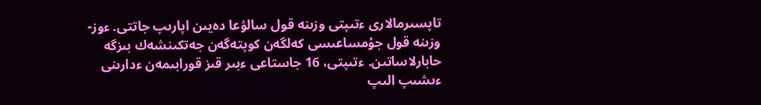تاپسىرمالارى ءتىپتى وزىنە قول سالۋعا دەيىن اپارىپ جاتتى. ءوز- وزىنە قول جۇمساعىسى كەلگەن كوپتەگەن جەتكىنشەك بىزگە حابارلاساتىن. ءتىپتى، 16 جاستاعى ءبىر قىز قورابىمەن ءدارىنى ءىشىپ الىپ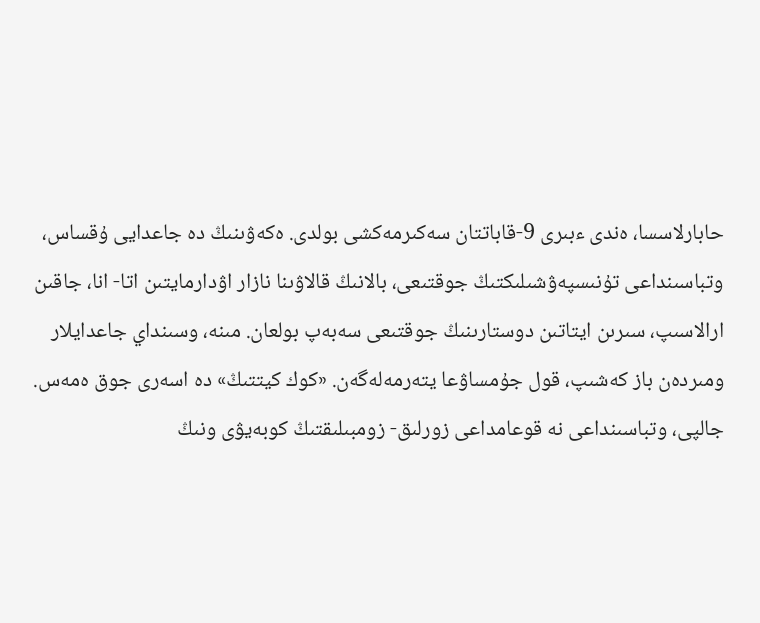حابارلاسسا، ەندى ءبىرى 9-قاباتتان سەكىرمەكشى بولدى. ەكەۋىنىڭ دە جاعدايى ۇقساس، وتباسىنداعى تۇنىسپەۋشىلىكتىڭ جوقتىعى، بالانىڭ قالاۋىنا نازار اۋدارمايتىن اتا- انا، جاقىن ارالاسىپ، سىرىن ايتاتىن دوستارىنىڭ جوقتىعى سەبەپ بولعان. مىنە، وسىنداي جاعدايلار ومىردەن باز كەشىپ، قول جۇمساۋعا يتەرمەلەگەن. «كوك كيتتىڭ» دە اسەرى جوق ەمەس.
جالپى، وتباسىنداعى نە قوعامداعى زورلىق- زومبىلىقتىڭ كوبەيۋى ونىڭ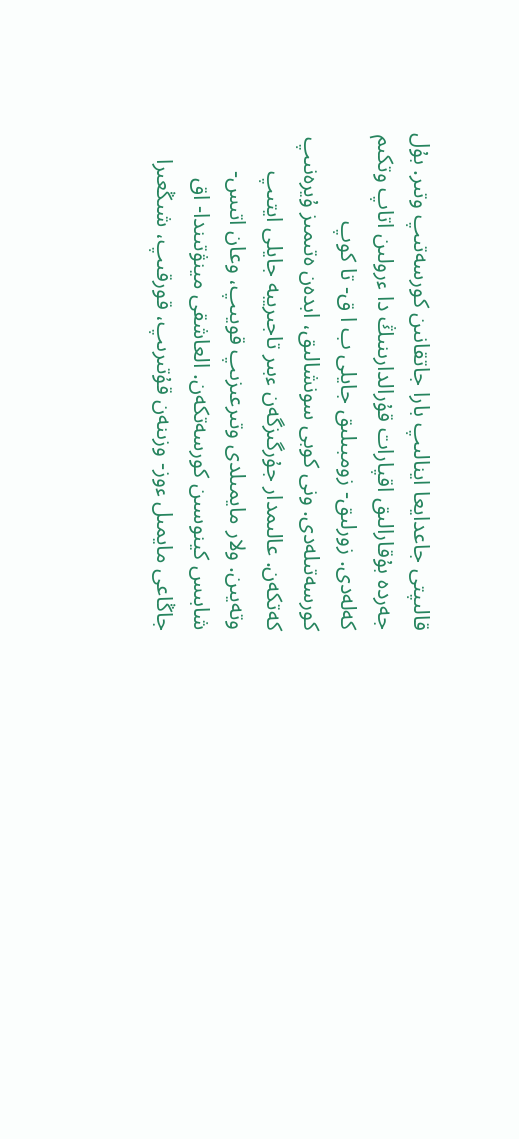قالىپتى جاعدايعا اينالىپ بارا جاتقانىن كورسەتىپ وتىر. بۇل جەردە بۇقارالىق اقپارات قۇرالدارىنىڭ دا ءرولىن اتاپ وتكىم كەلەدى. زورلىق- زومبىلىق جايلى ب ا ق- تا كوپ كورسەتىلەدى. ونى كوبى سونشالىق، ابدەن ەتىمىز ۇيرەنىپ كەتكەن. عالىمدار جۇرگىزگەن ءبىر تاجىريبە جايلى ايتىپ وتەيىن. ولار مايمىلدى وتىرعىزىپ قويىپ، وعان اتىس- شابىس كينوسىن كورسەتكەن. العاشقى مينۋتىندا- اق جاڭاعى مايمىل ءوز- وزىنەن قۇتىرىپ، قورقىپ، شىڭعىرا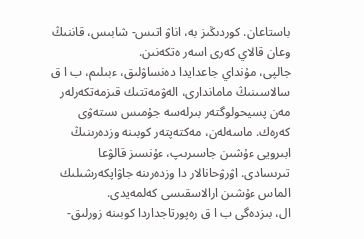باستاعان. كوردىڭىز بە، اناۋ اتىس- شابىس، قاننىڭ وعان قالاي كەرى اسەر ەتكەنىن.
جالپى، مۇنداي جاعدايدا دەنساۋلىق، ءبىلىم، ب ا ق سالاسىنىڭ ماماندارى، الەۋمەتتىك قىزمەتكەرلەر مەن پسيحولوگتەر بىرلەسە جۇمىس ىستەۋى كەرەك. ماسەلەن، مەكتەپتەر كوبىنە وزدەرىنىڭ ابىرويى ءۇشىن جاسىرىپ، ءۇنسىز قالۋعا تىرىسادى. اۋرۋحانالار دا وزدەرىنە جاۋاپكەرشىلىك الماس ءۇشىن ارالاسقىسى كەلمەيدى.
ال، بىزدەگى ب ا ق رەپورتاجداردا كوبىنە زورلىق-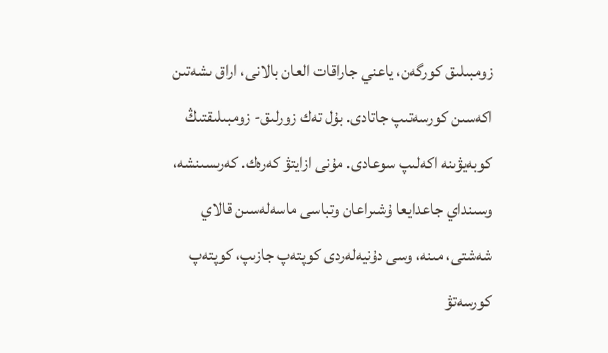زومبىلىق كورگەن، ياعني جاراقات العان بالانى، اراق ىشەتىن اكەسىن كورسەتىپ جاتادى. بۇل تەك زورلىق- زومبىلىقتىڭ كوبەيۋىنە اكەلىپ سوعادى. مۇنى ازايتۋ كەرەك. كەرىسىنشە، وسىنداي جاعدايعا ۇشىراعان وتباسى ماسەلەسىن قالاي شەشتى، مىنە، وسى دۇنيەلەردى كوپتەپ جازىپ، كوپتەپ كورسەتۋ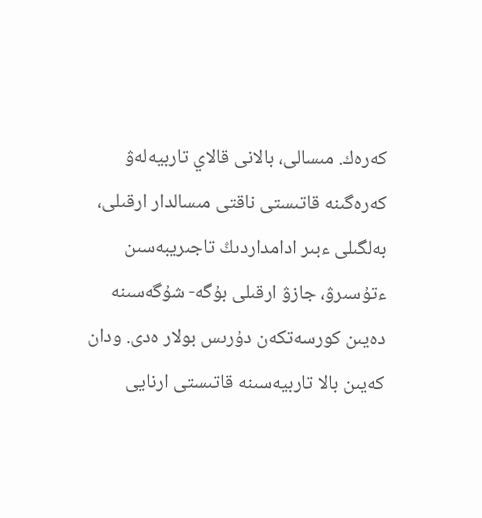كەرەك. مىسالى، بالانى قالاي تاربيەلەۋ كەرەگىنە قاتىستى ناقتى مىسالدار ارقىلى، بەلگىلى ءبىر ادامداردىڭ تاجىريبەسىن ءتۇسىرۋ، جازۋ ارقىلى بۇگە- شۇگەسىنە دەيىن كورسەتكەن دۇرىس بولار ەدى. ودان كەيىن بالا تاربيەسىنە قاتىستى ارنايى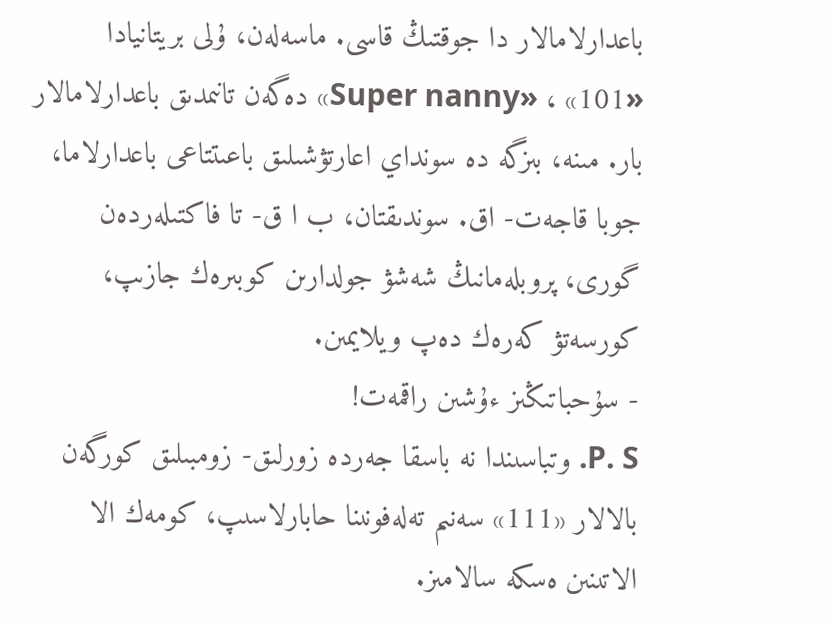باعدارلامالار دا جوقتىڭ قاسى. ماسەلەن، ۇلى بريتانيادا «Super nanny» ، «101» دەگەن تانىمدىق باعدارلامالار بار. مىنە، بىزگە دە سونداي اعارتۋشىلىق باعىتتاعى باعدارلاما، جوبا قاجەت- اق. سوندىقتان، ب ا ق- تا فاكتىلەردەن گورى، پروبلەمانىڭ شەشۋ جولدارىن كوبىرەك جازىپ، كورسەتۋ كەرەك دەپ ويلايمىن.
- سۇحباتىڭىز ءۇشىن راقمەت!
P. S. وتباسىندا نە باسقا جەردە زورلىق- زومبىلىق كورگەن بالالار «111» سەنىم تەلەفونىنا حابارلاسىپ، كومەك الا الاتىنىن ەسكە سالامىز.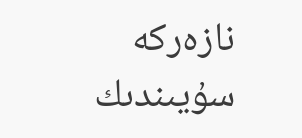نازەركە سۇيىندىك